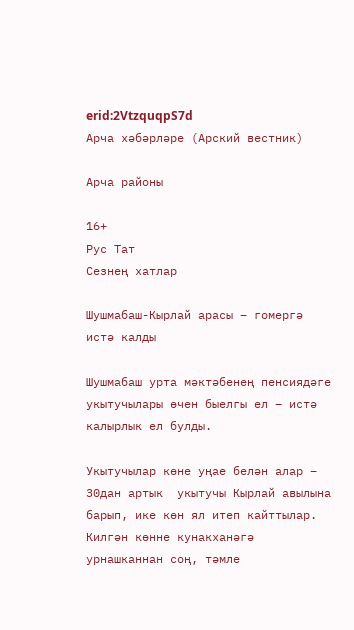erid:2VtzquqpS7d
Арча хәбәрләре (Арский вестник)

Арча районы

16+
Рус Тат
Сезнең хатлар

Шушмабаш-Кырлай арасы – гомергә истә калды

Шушмабаш урта мәктәбенең пенсиядәге укытучылары өчен быелгы ел – истә калырлык ел булды.

Укытучылар көне уңае белән алар – 30дан артык  укытучы Кырлай авылына барып, ике көн ял итеп кайттылар. Килгән көнне кунакханәгә урнашканнан соң, тәмле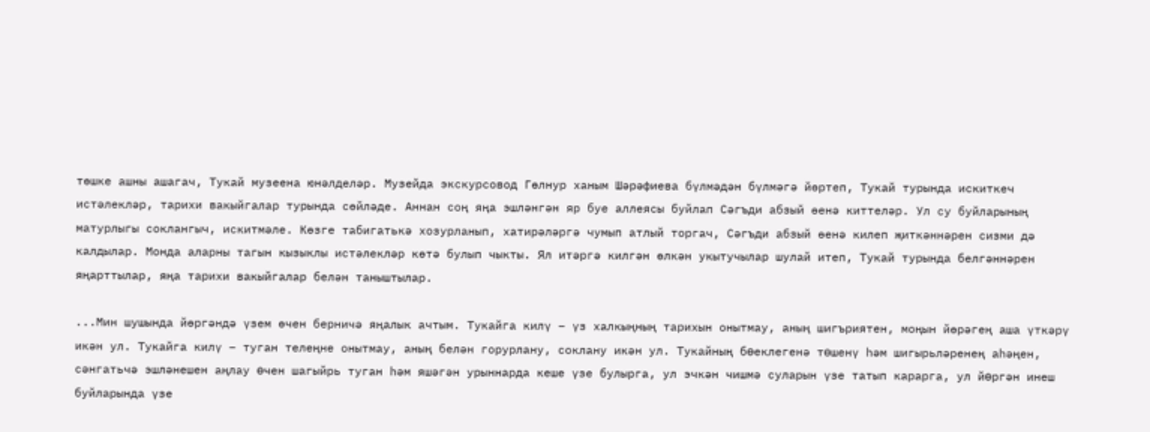төшке ашны ашагач, Тукай музеена юнәлделәр. Музейда экскурсовод Гөлнур ханым Шәрәфиева бүлмәдән бүлмәгә йөртеп, Тукай турында искиткеч истәлекләр, тарихи вакыйгалар турында сөйләде. Аннан соң яңа эшләнгән яр буе аллеясы буйлап Сәгъди абзый өенә киттеләр. Ул су буйларының матурлыгы соклангыч, искитмәле. Көзге табигатькә хозурланып, хатирәләргә чумып атлый торгач, Сәгъди абзый өенә килеп җиткәннәрен сизми дә калдылар. Монда аларны тагын кызыклы истәлекләр көтә булып чыкты. Ял итәргә килгән өлкән укытучылар шулай итеп, Тукай турында белгәннәрен яңарттылар, яңа тарихи вакыйгалар белән таныштылар.

...Мин шушында йөргәндә үзем өчен берничә яңалык ачтым. Тукайга килү – үз халкыңның тарихын онытмау, аның шигъриятен, моңын йөрәгең аша үткәрү икән ул. Тукайга килү – туган телеңне онытмау, аның белән горурлану, соклану икән ул. Тукайның бɵеклегенə тɵшенү һəм шигырьлəренең аһəңен, сəнгатьчə эшлəнешен аңлау ɵчен шагыйрь туган һəм яшəгəн урыннарда кеше үзе булырга, ул эчкəн чишмə суларын үзе татып карарга, ул йɵргəн инеш буйларында үзе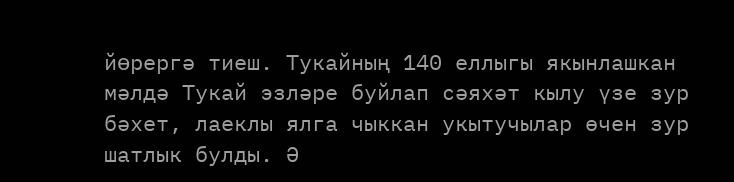йɵрергə тиеш. Тукайның 140 еллыгы якынлашкан мәлдә Тукай эзләре буйлап сәяхәт кылу үзе зур бәхет, лаеклы ялга чыккан укытучылар өчен зур шатлык булды. Ә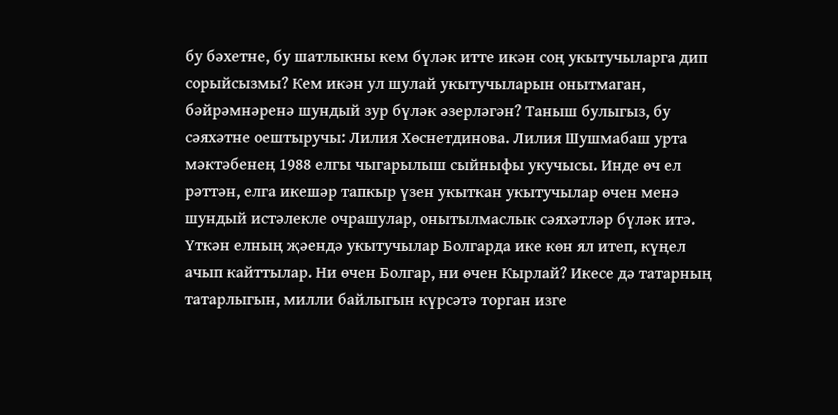бу бәхетне, бу шатлыкны кем бүләк итте икән соң укытучыларга дип сорыйсызмы? Кем икән ул шулай укытучыларын онытмаган, бәйрәмнәренә шундый зур бүләк әзерләгән? Таныш булыгыз, бу сәяхәтне оештыручы: Лилия Хөснетдинова. Лилия Шушмабаш урта мәктәбенең 1988 елгы чыгарылыш сыйныфы укучысы. Инде өч ел рәттән, елга икешәр тапкыр үзен укыткан укытучылар өчен менә шундый истәлекле очрашулар, онытылмаслык сәяхәтләр бүләк итә. Үткән елның җәендә укытучылар Болгарда ике көн ял итеп, күңел ачып кайттылар. Ни өчен Болгар, ни өчен Кырлай? Икесе дә татарның татарлыгын, милли байлыгын күрсәтә торган изге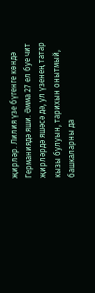җирләр. Лилия үзе бүгенге көндә Германиядә яши. Әмма 27 ел буе чит җирләрдә яшәсә дә, ул үзенең татар кызы булуын, тарихын онытмый, башкаларны да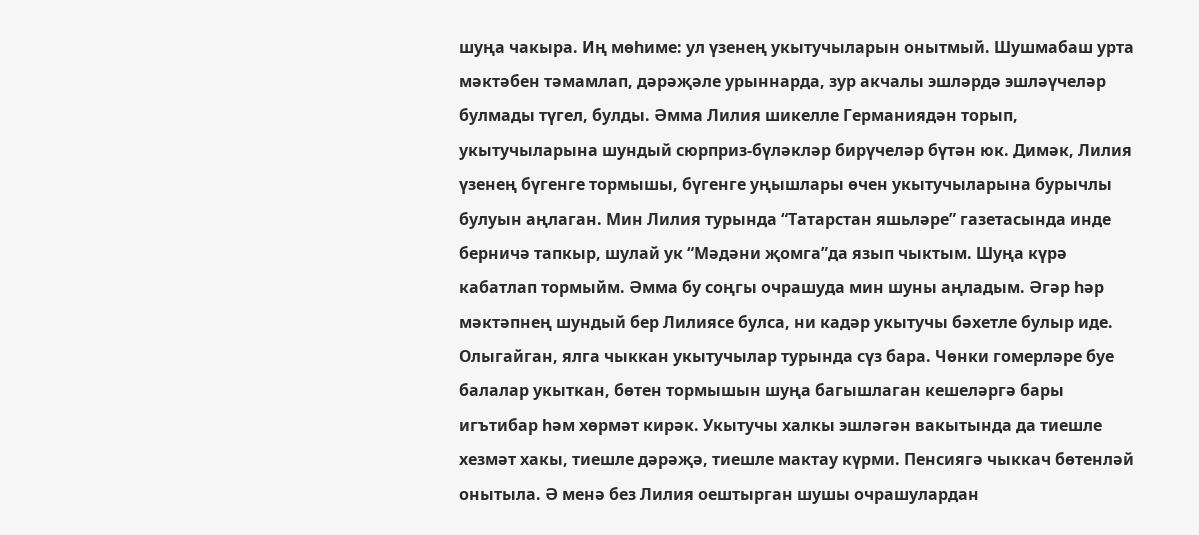шуңа чакыра. Иң мөһиме: ул үзенең укытучыларын онытмый. Шушмабаш урта мәктәбен тәмамлап, дәрәҗәле урыннарда, зур акчалы эшләрдә эшләүчеләр  булмады түгел, булды. Әмма Лилия шикелле Германиядән торып, укытучыларына шундый сюрприз-бүләкләр бирүчеләр бүтән юк. Димәк, Лилия үзенең бүгенге тормышы, бүгенге уңышлары өчен укытучыларына бурычлы булуын аңлаган. Мин Лилия турында “Татарстан яшьләре” газетасында инде берничә тапкыр, шулай ук “Мәдәни җомга”да язып чыктым. Шуңа күрә кабатлап тормыйм. Әмма бу соңгы очрашуда мин шуны аңладым. Әгәр һәр мәктәпнең шундый бер Лилиясе булса, ни кадәр укытучы бәхетле булыр иде. Олыгайган, ялга чыккан укытучылар турында сүз бара. Чөнки гомерләре буе балалар укыткан, бөтен тормышын шуңа багышлаган кешеләргә бары игътибар һәм хөрмәт кирәк. Укытучы халкы эшләгән вакытында да тиешле хезмәт хакы, тиешле дәрәҗә, тиешле мактау күрми. Пенсиягә чыккач бөтенләй онытыла. Ә менә без Лилия оештырган шушы очрашулардан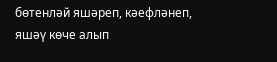бөтенләй яшәреп, кәефләнеп, яшәү көче алып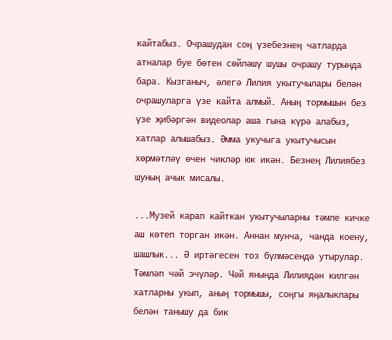кайтабыз. Очрашудан соң үзебезнең чатларда атналар буе бөтен сөйләшү шушы очрашу турында бара. Кызганыч, әлегә Лилия укытучылары белән очрашуларга үзе кайта алмый. Аның тормышын без үзе җибәргән видеолар аша гына күрә алабыз, хатлар алышабыз. Әмма укучыга укытучысын хөрмәтләү өчен чикләр юк икән. Безнең Лилиябез шуның ачык мисалы.

...Музей карап кайткан укытучыларны тәмле кичке аш көтеп торган икән. Аннан мунча, чанда коену, шашлык... Ә иртәгесен тоз бүлмәсендә утырулар. Тәмләп чәй эчүләр. Чәй янында Лилиядән килгән хатларны укып, аның тормышы, соңгы яңалыклары белән танышу да бик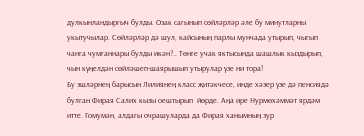дулкынландыргыч булды. Озак сагынып сөйләрләр әле бу минутларны укытучылар. Сөйләрләр дә шул, кайсының парлы мунчада утырып, чыгып чанга чумганнары булды икән?.. Төнге учак яктысында шашлык кыздырып, чын күңелдән сөйләшеп-шаярышып утырулар үзе ни тора!
Бу эшләрнең барысын Лилиянең класс җитәкчесе, инде хәзер үзе дә пенсиядә булган Фирая Салих кызы оештырып  йөрде. Аңа ире Нурмөхәммәт ярдәм итте. Гомумән, алдагы очрашуларда да Фирая ханымның зур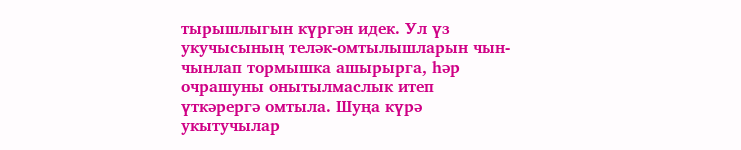тырышлыгын күргән идек. Ул үз укучысының теләк-омтылышларын чын-чынлап тормышка ашырырга, һәр очрашуны онытылмаслык итеп үткәрергә омтыла. Шуңа күрә укытучылар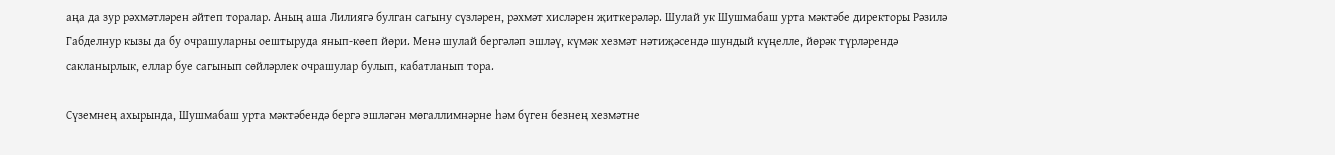аңа да зур рәхмәтләрен әйтеп торалар. Аның аша Лилиягә булган сагыну сүзләрен, рәхмәт хисләрен җиткерәләр. Шулай ук Шушмабаш урта мәктәбе директоры Рәзилә Габделнур кызы да бу очрашуларны оештыруда янып-көеп йөри. Менә шулай бергәләп эшләү, күмәк хезмәт нәтиҗәсендә шундый күңелле, йөрәк түрләрендә сакланырлык, еллар буе сагынып сөйләрлек очрашулар булып, кабатланып тора.

Сүземнең ахырында, Шушмабаш урта мәктәбендә бергә эшләгән мөгаллимнәрне һәм бүген безнең хезмәтне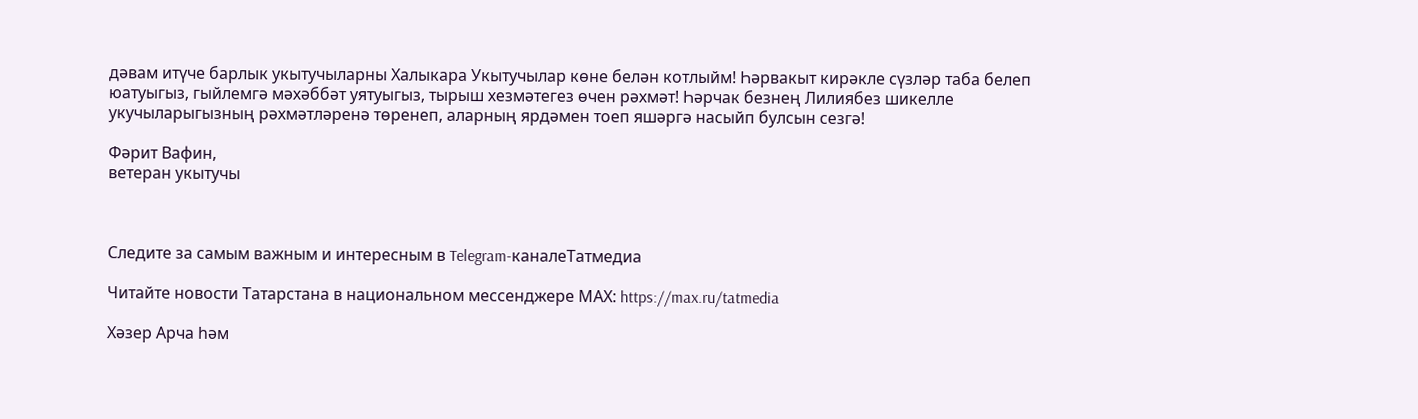дәвам итүче барлык укытучыларны Халыкара Укытучылар көне белән котлыйм! Һәрвакыт кирәкле сүзләр таба белеп юатуыгыз, гыйлемгә мәхәббәт уятуыгыз, тырыш хезмәтегез өчен рәхмәт! Һәрчак безнең Лилиябез шикелле укучыларыгызның рәхмәтләренә төренеп, аларның ярдәмен тоеп яшәргә насыйп булсын сезгә!

Фәрит Вафин,
ветеран укытучы



Следите за самым важным и интересным в Telegram-каналеТатмедиа

Читайте новости Татарстана в национальном мессенджере MАХ: https://max.ru/tatmedia

Хәзер Арча һәм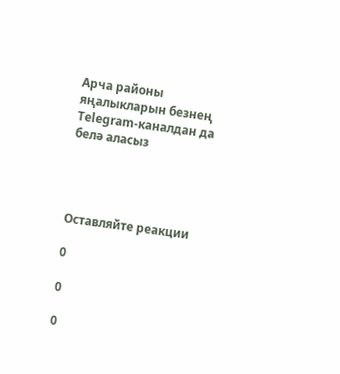Арча районы яңалыкларын безнең Telegram-каналдан да белә аласыз




Оставляйте реакции

0

0

0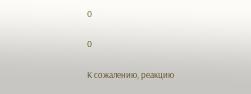0

0

К сожалению, реакцию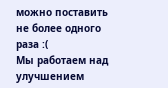можно поставить не более одного раза :(
Мы работаем над улучшением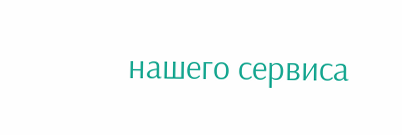нашего сервиса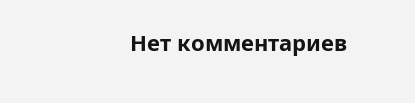Нет комментариев